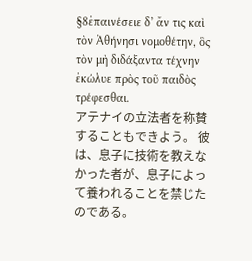§8ἐπαινέσειε δ’ ἄν τις καὶ τὸν Ἀθήνησι νομοθέτην, ὃς τὸν μὴ διδάξαντα τέχνην ἐκώλυε πρὸς τοῦ παιδὸς τρέφεσθαι.
アテナイの立法者を称賛することもできよう。 彼は、息子に技術を教えなかった者が、息子によって養われることを禁じたのである。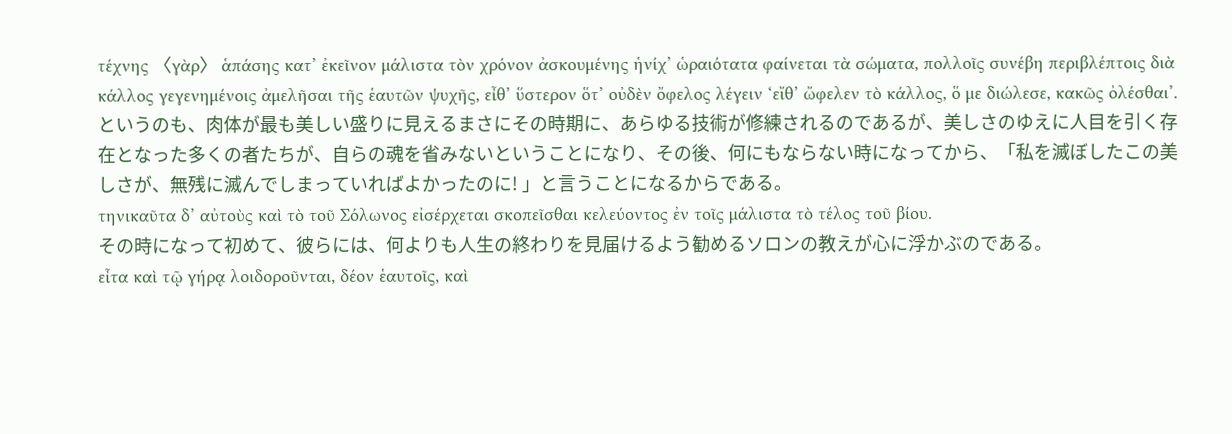τέχνης 〈γὰρ〉 ἁπάσης κατ’ ἐκεῖνον μάλιστα τὸν χρόνον ἀσκουμένης ἡνίχ’ ὡραιότατα φαίνεται τὰ σώματα, πολλοῖς συνέβη περιβλέπτοις διὰ κάλλος γεγενημένοις ἀμελῆσαι τῆς ἑαυτῶν ψυχῆς, εἶθ’ ὕστερον ὅτ’ οὐδὲν ὄφελος λέγειν ‘εἴθ’ ὤφελεν τὸ κάλλος, ὅ με διώλεσε, κακῶς ὀλέσθαι’.
というのも、肉体が最も美しい盛りに見えるまさにその時期に、あらゆる技術が修練されるのであるが、美しさのゆえに人目を引く存在となった多くの者たちが、自らの魂を省みないということになり、その後、何にもならない時になってから、「私を滅ぼしたこの美しさが、無残に滅んでしまっていればよかったのに! 」と言うことになるからである。
τηνικαῦτα δ’ αὐτοὺς καὶ τὸ τοῦ Σόλωνος εἰσέρχεται σκοπεῖσθαι κελεύοντος ἐν τοῖς μάλιστα τὸ τέλος τοῦ βίου.
その時になって初めて、彼らには、何よりも人生の終わりを見届けるよう勧めるソロンの教えが心に浮かぶのである。
εἶτα καὶ τῷ γήρᾳ λοιδοροῦνται, δέον ἑαυτοῖς, καὶ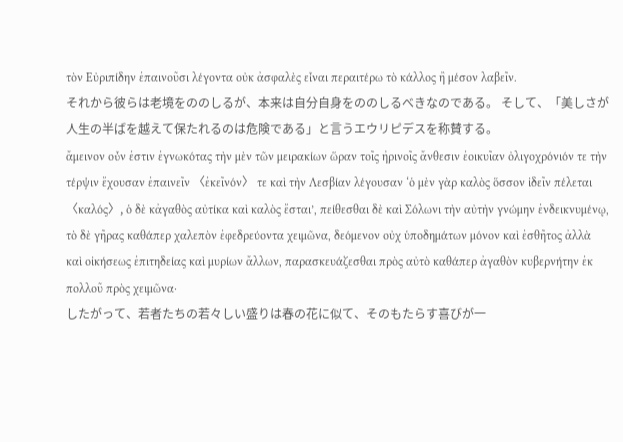τὸν Εὐριπίδην ἐπαινοῦσι λέγοντα οὐκ ἀσφαλὲς εἶναι περαιτέρω τὸ κάλλος ἢ μέσον λαβεῖν.
それから彼らは老境をののしるが、本来は自分自身をののしるべきなのである。 そして、「美しさが人生の半ばを越えて保たれるのは危険である」と言うエウリピデスを称賛する。
ἄμεινον οὖν ἐστιν ἐγνωκότας τὴν μὲν τῶν μειρακίων ὥραν τοῖς ἠρινοῖς ἄνθεσιν ἐοικυῖαν ὀλιγοχρόνιόν τε τὴν τέρψιν ἔχουσαν ἐπαινεῖν 〈ἐκεῖνόν〉 τε καὶ τὴν Λεσβίαν λέγουσαν ‘ὁ μὲν γὰρ καλὸς ὅσσον ἰδεῖν πέλεται 〈καλός〉, ὁ δὲ κἀγαθὸς αὐτίκα καὶ καλὸς ἔσται’, πείθεσθαι δὲ καὶ Σόλωνι τὴν αὐτὴν γνώμην ἐνδεικνυμένῳ, τὸ δὲ γῆρας καθάπερ χαλεπὸν ἐφεδρεύοντα χειμῶνα, δεόμενον οὐχ ὑποδημάτων μόνον καὶ ἐσθῆτος ἀλλὰ καὶ οἰκήσεως ἐπιτηδείας καὶ μυρίων ἄλλων, παρασκευάζεσθαι πρὸς αὐτὸ καθάπερ ἀγαθὸν κυβερνήτην ἐκ πολλοῦ πρὸς χειμῶνα·
したがって、若者たちの若々しい盛りは春の花に似て、そのもたらす喜びが一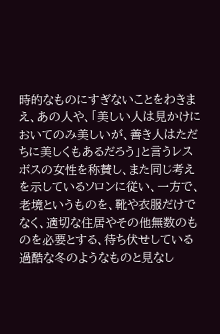時的なものにすぎないことをわきまえ、あの人や、「美しい人は見かけにおいてのみ美しいが、善き人はただちに美しくもあるだろう」と言うレスボスの女性を称賛し、また同じ考えを示しているソロンに従い、一方で、老境というものを、靴や衣服だけでなく、適切な住居やその他無数のものを必要とする、待ち伏せしている過酷な冬のようなものと見なし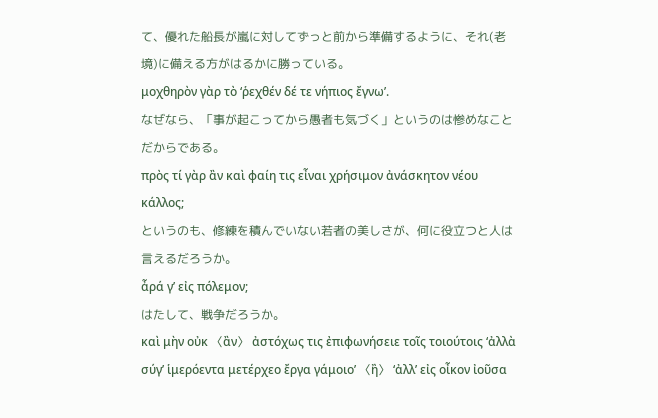て、優れた船長が嵐に対してずっと前から準備するように、それ(老境)に備える方がはるかに勝っている。
μοχθηρὸν γὰρ τὸ ‘ῥεχθέν δέ τε νήπιος ἔγνω’.
なぜなら、「事が起こってから愚者も気づく」というのは惨めなことだからである。
πρὸς τί γὰρ ἂν καὶ φαίη τις εἶναι χρήσιμον ἀνάσκητον νέου κάλλος;
というのも、修練を積んでいない若者の美しさが、何に役立つと人は言えるだろうか。
ἆρά γ’ εἰς πόλεμον;
はたして、戦争だろうか。
καὶ μὴν οὐκ 〈ἂν〉 ἀστόχως τις ἐπιφωνήσειε τοῖς τοιούτοις ‘ἀλλὰ σύγ’ ἱμερόεντα μετέρχεο ἔργα γάμοιο’ 〈ἢ〉 ‘ἀλλ’ εἰς οἶκον ἰοῦσα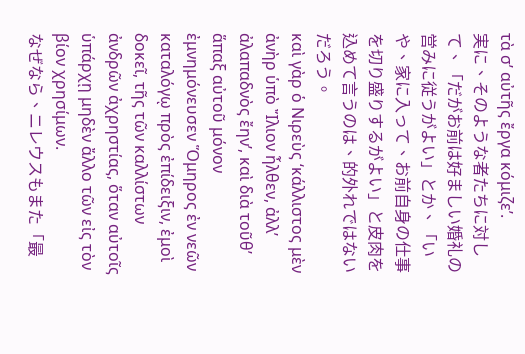τὰ σ’ αὐτῆς ἔργα κόμιζε’.
実に、そのような者たちに対して、「だがお前は好ましい婚礼の営みに従うがよい」とか、「いや、家に入って、お前自身の仕事を切り盛りするがよい」と皮肉を込めて言うのは、的外れではないだろう。
καὶ γὰρ ὁ Νιρεὺς ‘κάλλιστος μὲν ἀνὴρ ὑπὸ Ἴλιον ἦλθεν, ἀλλ’ ἀλαπαδνὸς ἔην’, καὶ διὰ τοῦθ’ ἅπαξ αὐτοῦ μόνον ἐμνημόνευσεν Ὅμηρος ἐν νεῶν καταλόγῳ πρὸς ἐπίδειξιν, ἐμοὶ δοκεῖ, τῆς τῶν καλλίστων ἀνδρῶν ἀχρηστίας, ὅταν αὐτοῖς ὑπάρχῃ μηδὲν ἄλλο τῶν εἰς τὸν βίον χρησίμων.
なぜなら、ニレウスもまた「最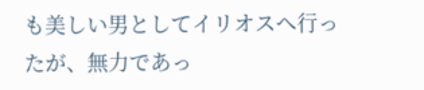も美しい男としてイリオスへ行ったが、無力であっ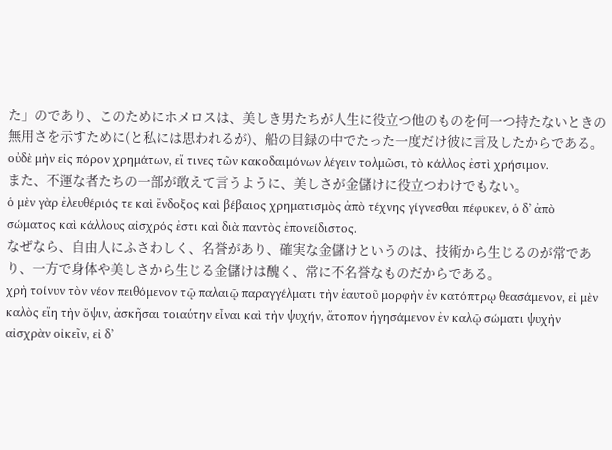た」のであり、このためにホメロスは、美しき男たちが人生に役立つ他のものを何一つ持たないときの無用さを示すために(と私には思われるが)、船の目録の中でたった一度だけ彼に言及したからである。
οὐδὲ μὴν εἰς πόρον χρημάτων, εἴ τινες τῶν κακοδαιμόνων λέγειν τολμῶσι, τὸ κάλλος ἐστὶ χρήσιμον.
また、不運な者たちの一部が敢えて言うように、美しさが金儲けに役立つわけでもない。
ὁ μὲν γὰρ ἐλευθέριός τε καὶ ἔνδοξος καὶ βέβαιος χρηματισμὸς ἀπὸ τέχνης γίγνεσθαι πέφυκεν, ὁ δ’ ἀπὸ σώματος καὶ κάλλους αἰσχρός ἐστι καὶ διὰ παντὸς ἐπονείδιστος.
なぜなら、自由人にふさわしく、名誉があり、確実な金儲けというのは、技術から生じるのが常であり、一方で身体や美しさから生じる金儲けは醜く、常に不名誉なものだからである。
χρὴ τοίνυν τὸν νέον πειθόμενον τῷ παλαιῷ παραγγέλματι τὴν ἑαυτοῦ μορφὴν ἐν κατόπτρῳ θεασάμενον, εἰ μὲν καλὸς εἴη τὴν ὄψιν, ἀσκῆσαι τοιαύτην εἶναι καὶ τὴν ψυχήν, ἄτοπον ἡγησάμενον ἐν καλῷ σώματι ψυχὴν αἰσχρὰν οἰκεῖν, εἰ δ’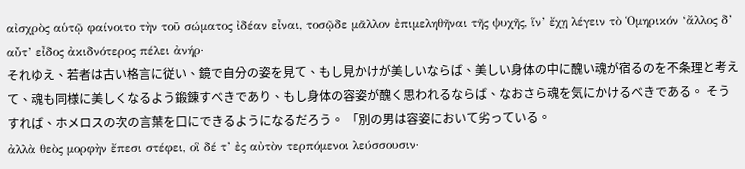αἰσχρὸς αὑτῷ φαίνοιτο τὴν τοῦ σώματος ἰδέαν εἶναι, τοσῷδε μᾶλλον ἐπιμεληθῆναι τῆς ψυχῆς, ἵν’ ἔχῃ λέγειν τὸ Ὁμηρικόν ‘ἄλλος δ’ αὖτ’ εἶδος ἀκιδνότερος πέλει ἀνήρ·
それゆえ、若者は古い格言に従い、鏡で自分の姿を見て、もし見かけが美しいならば、美しい身体の中に醜い魂が宿るのを不条理と考えて、魂も同様に美しくなるよう鍛錬すべきであり、もし身体の容姿が醜く思われるならば、なおさら魂を気にかけるべきである。 そうすれば、ホメロスの次の言葉を口にできるようになるだろう。 「別の男は容姿において劣っている。
ἀλλὰ θεὸς μορφὴν ἔπεσι στέφει, οἳ δέ τ’ ἐς αὐτὸν τερπόμενοι λεύσσουσιν·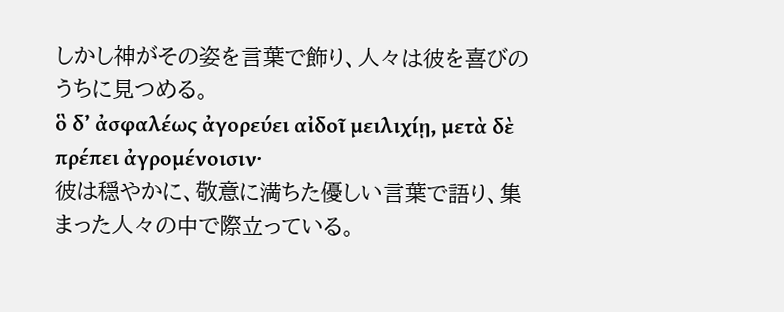しかし神がその姿を言葉で飾り、人々は彼を喜びのうちに見つめる。
ὃ δ’ ἀσφαλέως ἀγορεύει αἰδοῖ μειλιχίῃ, μετὰ δὲ πρέπει ἀγρομένοισιν·
彼は穏やかに、敬意に満ちた優しい言葉で語り、集まった人々の中で際立っている。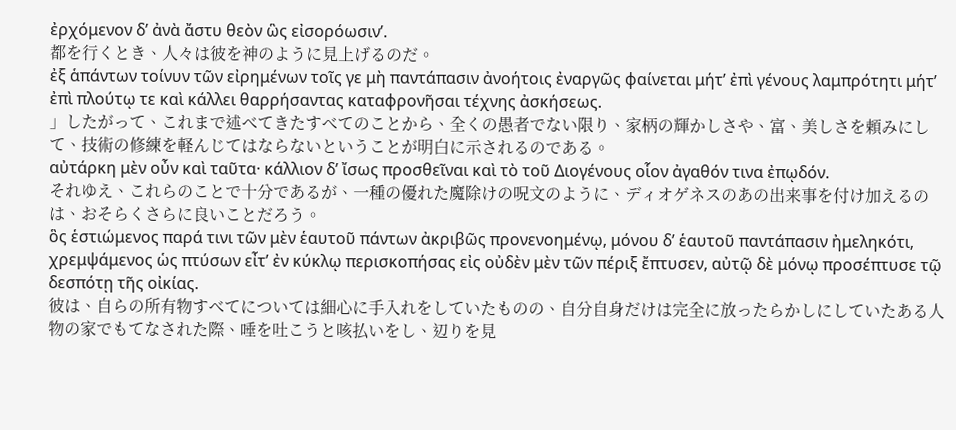ἐρχόμενον δ’ ἀνὰ ἄστυ θεὸν ὣς εἰσορόωσιν’.
都を行くとき、人々は彼を神のように見上げるのだ。
ἐξ ἁπάντων τοίνυν τῶν εἰρημένων τοῖς γε μὴ παντάπασιν ἀνοήτοις ἐναργῶς φαίνεται μήτ’ ἐπὶ γένους λαμπρότητι μήτ’ ἐπὶ πλούτῳ τε καὶ κάλλει θαρρήσαντας καταφρονῆσαι τέχνης ἀσκήσεως.
」したがって、これまで述べてきたすべてのことから、全くの愚者でない限り、家柄の輝かしさや、富、美しさを頼みにして、技術の修練を軽んじてはならないということが明白に示されるのである。
αὐτάρκη μὲν οὖν καὶ ταῦτα· κάλλιον δ’ ἴσως προσθεῖναι καὶ τὸ τοῦ Διογένους οἷον ἀγαθόν τινα ἐπῳδόν.
それゆえ、これらのことで十分であるが、一種の優れた魔除けの呪文のように、ディオゲネスのあの出来事を付け加えるのは、おそらくさらに良いことだろう。
ὃς ἑστιώμενος παρά τινι τῶν μὲν ἑαυτοῦ πάντων ἀκριβῶς προνενοημένῳ, μόνου δ’ ἑαυτοῦ παντάπασιν ἠμεληκότι, χρεμψάμενος ὡς πτύσων εἶτ’ ἐν κύκλῳ περισκοπήσας εἰς οὐδὲν μὲν τῶν πέριξ ἔπτυσεν, αὐτῷ δὲ μόνῳ προσέπτυσε τῷ δεσπότῃ τῆς οἰκίας.
彼は、自らの所有物すべてについては細心に手入れをしていたものの、自分自身だけは完全に放ったらかしにしていたある人物の家でもてなされた際、唾を吐こうと咳払いをし、辺りを見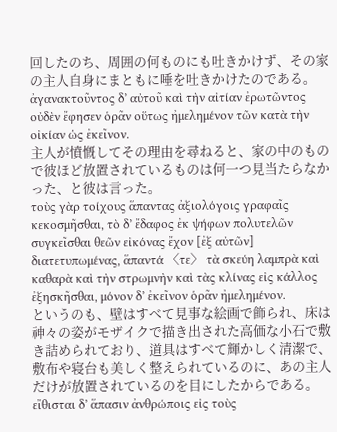回したのち、周囲の何ものにも吐きかけず、その家の主人自身にまともに唾を吐きかけたのである。
ἀγανακτοῦντος δ’ αὐτοῦ καὶ τὴν αἰτίαν ἐρωτῶντος οὐδὲν ἔφησεν ὁρᾶν οὕτως ἠμελημένον τῶν κατὰ τὴν οἰκίαν ὡς ἐκεῖνον.
主人が憤慨してその理由を尋ねると、家の中のもので彼ほど放置されているものは何一つ見当たらなかった、と彼は言った。
τοὺς γὰρ τοίχους ἅπαντας ἀξιολόγοις γραφαῖς κεκοσμῆσθαι, τὸ δ’ ἔδαφος ἐκ ψήφων πολυτελῶν συγκεῖσθαι θεῶν εἰκόνας ἔχον [ἐξ αὐτῶν] διατετυπωμένας, ἅπαντά 〈τε〉 τὰ σκεύη λαμπρὰ καὶ καθαρὰ καὶ τὴν στρωμνὴν καὶ τὰς κλίνας εἰς κάλλος ἐξησκῆσθαι, μόνον δ’ ἐκεῖνον ὁρᾶν ἠμελημένον.
というのも、壁はすべて見事な絵画で飾られ、床は神々の姿がモザイクで描き出された高価な小石で敷き詰められており、道具はすべて輝かしく清潔で、敷布や寝台も美しく整えられているのに、あの主人だけが放置されているのを目にしたからである。
εἴθισται δ’ ἅπασιν ἀνθρώποις εἰς τοὺς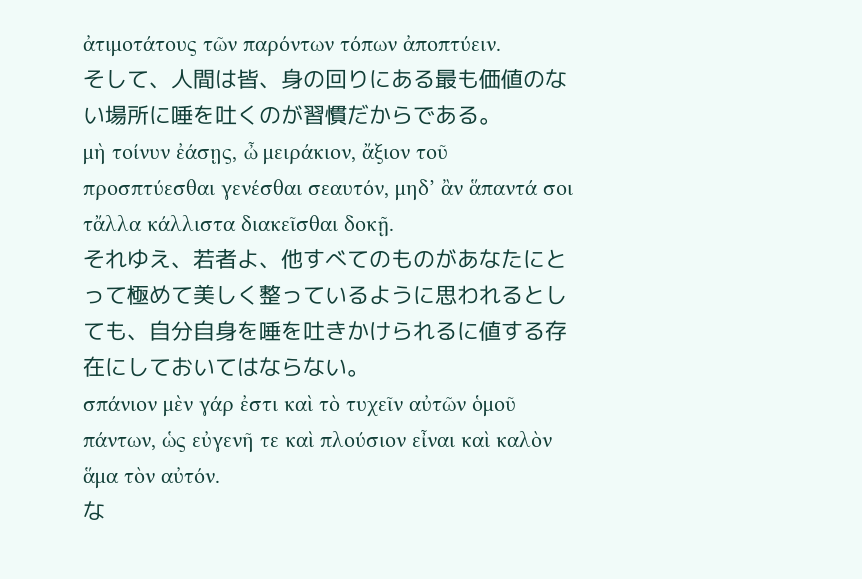ἀτιμοτάτους τῶν παρόντων τόπων ἀποπτύειν.
そして、人間は皆、身の回りにある最も価値のない場所に唾を吐くのが習慣だからである。
μὴ τοίνυν ἐάσῃς, ὦ μειράκιον, ἄξιον τοῦ προσπτύεσθαι γενέσθαι σεαυτόν, μηδ’ ἂν ἅπαντά σοι τἄλλα κάλλιστα διακεῖσθαι δοκῇ.
それゆえ、若者よ、他すべてのものがあなたにとって極めて美しく整っているように思われるとしても、自分自身を唾を吐きかけられるに値する存在にしておいてはならない。
σπάνιον μὲν γάρ ἐστι καὶ τὸ τυχεῖν αὐτῶν ὁμοῦ πάντων, ὡς εὐγενῆ τε καὶ πλούσιον εἶναι καὶ καλὸν ἅμα τὸν αὐτόν.
な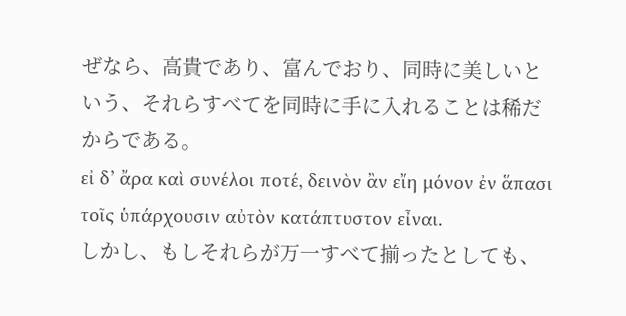ぜなら、高貴であり、富んでおり、同時に美しいという、それらすべてを同時に手に入れることは稀だからである。
εἰ δ’ ἄρα καὶ συνέλοι ποτέ, δεινὸν ἂν εἴη μόνον ἐν ἅπασι τοῖς ὑπάρχουσιν αὐτὸν κατάπτυστον εἶναι.
しかし、もしそれらが万一すべて揃ったとしても、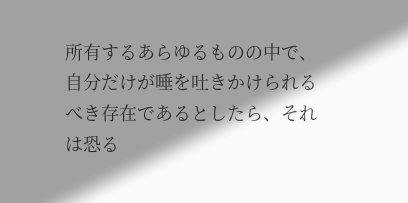所有するあらゆるものの中で、自分だけが唾を吐きかけられるべき存在であるとしたら、それは恐る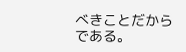べきことだからである。